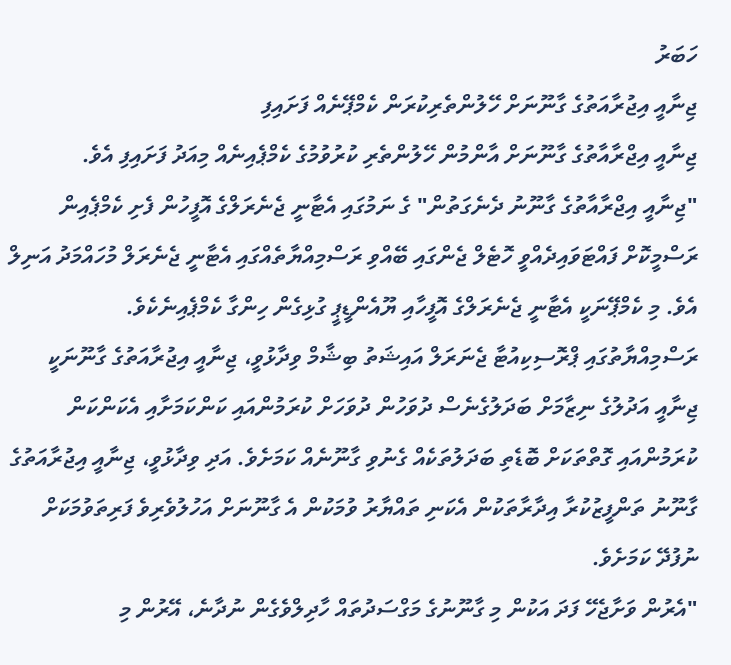ހަބަރު
ޖިނާއީ އިޖުރާއަތުގެ ގާނޫނަށް ހޭލުންތެރިކުރަން ކެމްޕޭނެއް ފަށައިފި
ޖިނާއީ އިޖްރާއާތުގެ ގާނޫނަށް އާންމުން ހޭލުންތެރި ކުރުވުމުގެ ކެމްޕެއިނެއް މިއަދު ފަށައިފި އެވެ.
"ޖިނާއީ އިޖްރާއާތުގެ ގާނޫނު ދެނެގަތުން" ގެ ނަމުގައި އެޓާނީ ޖެނެރަލްގެ އޮފީހުން ފެށި ކެމްޕެއިން ރަސްމީކޮށް ފައްޓަވައިދެއްވީ ހޮޓެލް ޖެންގައި ބޭއްވި ރަސްމިއްޔާތެއްގައި އެޓާނީ ޖެނެރަލް މުހައްމަދު އަނިލް އެވެ. މި ކެމްޕޭނަކީ އެޓާނީ ޖެނެރަލްގެ އޮފީހާއި ޔޫއެންޑީޕީ ގުޅިގެން ހިންގާ ކެމްޕެއިނެކެވެ.
ރަސްމިއްޔާތުގައި ޕްރޮސިކިއުޓާ ޖެނަރަލް އައިޝަތު ބިޝާމް ވިދާޅުވީ، ޖިނާއީ އިޖުރާއަތުގެ ގާނޫނަކީ ޖިނާއީ އަދުލުގެ ނިޒާމަށް ބަދަލުގެނެސް ދުވަހުން ދުވަހަށް ކުރަމުންއައި ކަންކަމަށާއި އެކަންކަން ކުރަމުންއައި ގޮތްތަކަށް ބޮޑެތި ބަދަލުތަކެއް ގެނުވި ގާނޫނެއް ކަމަށެވެ. އަދި ވިދާޅުވީ، ޖިނާއީ އިޖުރާއަތުގެ ގާނޫނު ތަންފީޒުކުރާ އިދާރާތަކުން އެކަނި ތައްޔާރު ވުމަކުން އެ ގާނޫނަށް އަހުލުވެރިވެ ފަރިތަވުމަކަށް ނުފުދޭ ކަމަށެވެ.
"އެރުން ވަށާޖެހޭ ފަދަ އަކުން މި ގާނޫނުގެ މަގްސަދުތައް ހާދިލްވެގެން ނުދާނެ، އޭރުން މި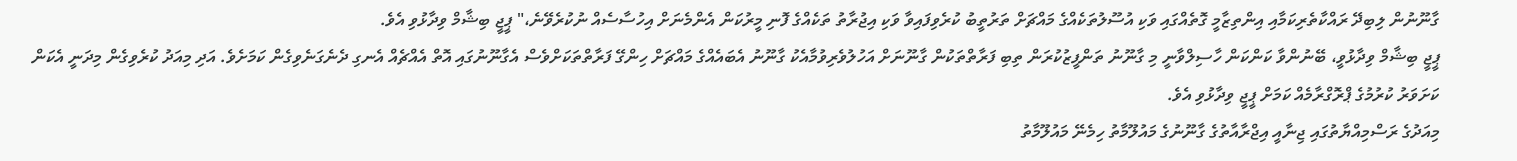ގާނޫނުން ލިބިދޭ ރައްކާތެރިކަމާއި އިންތިޒާމީ ގޮތެއްގައި ވަކި އުސޫލުތަކެއްގެ މައްޗަށް ތަރުތީބު ކުރެވިފައިވާ ވަކި އިޖުރާތު ތަކެއްގެ ފޮނި މީރުކަން އެންމެނަށް އިހުސާސެއް ނުކުރެވޭނެ،" ޕީޖީ ބިޝާމް ވިދާޅުވި އެވެ.
ޕީޖީ ބިޝާމް ވިދާޅުވީ، ބޭނުންވާ ކަންކަން ހާސިލްވާނީ މި ގާނޫނު ތަންފީޒުކުރަން ތިބި ފަރާތްތަކުން ގާނޫނަށް އަހުލުވެރިވުމާއެކު ގާނޫނު އެބައެއްގެ މައްޗަށް ހިންގޭ ފަރާތްތަކަށްވެސް އެގާނޫނުގައި އޮތް އެއްޗެއް އެނގި ދެނެގަނެވިގެން ކަމަށެވެ. އަދި މިއަދު ކުރެވިގެން މިދަނީ އެކަން ކަށަވަރު ކުރުމުގެ ޕްރޮގްރާމެއް ކަމަށް ޕީޖީ ވިދާޅުވި އެވެ.
މިއަދުގެ ރަސްމިއްޔާތުގައި ޖިނާއީ އިޖްރާއާތުގެ ގާނޫނުގެ މައުލޫމާތު ހިމެނޭ މައުލޫމާތު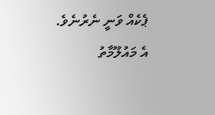ޕެކެއް ވަނީ ނެރުނެވެ. އެ މައުލޫމާތު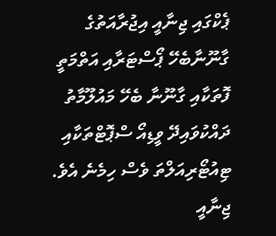ޕެކްގައި ޖިނާއީ އިޖުރާއަތުގެ ގާނޫނާބެހޭ ޕޯސްޓަރާއި އަތްމަތީ ފޮތަކާއި ގާނޫނާ ބެހޭ މައުލޫމާތު ދައްކުވައިދޭ ވީޑިއޯ ސްޕޮޓްތަކާއި ޓިއުޓޯރިއަލްތަ ވެސް ހިމެނެ އެވެ.
ޖިނާއީ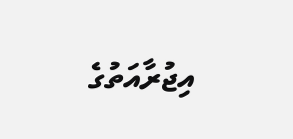އިޖުރާއަތުގެ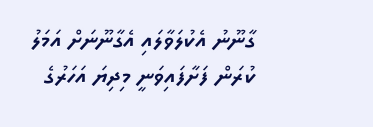ގާނޫނު އެކުލަވާލައި އެގާނޫނަށް އަމަލު ކުރަން ފަށާފައިވަނީ މިދިޔަ އަހަރުގެ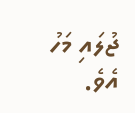ޖުލައި މަހު އެވެ.